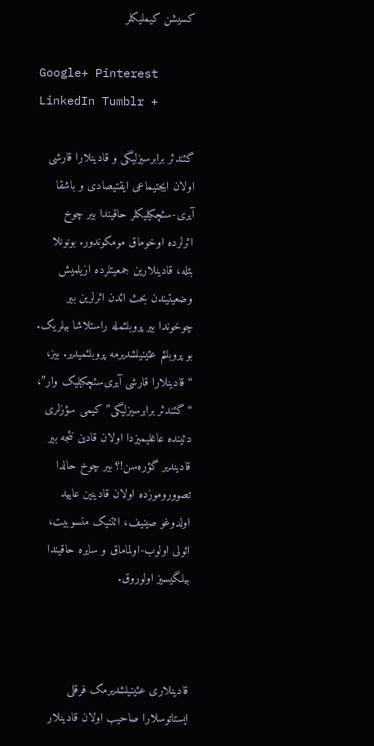کسیشن کیملیکلر

Google+ Pinterest LinkedIn Tumblr +

گئندئر برابرسیزلیگی و قادینلارا قارشی اولان ایجتیماعی ایقتیصادی و باشقا آیری-سئچکیلیکلر حاقیندا بیر چوخ اثرلرده اوخوماق مومکوندور. بونونلا بئله، قادینلارین جمعیتلرده ازیلمیش وضعیتیندن بحث ائدن اثرلرین بیر چوخوندا بیر پروبلئمله راستلاشا بیلریک. بو پروبلئم عئینیلشدیرمه پروبلئمیدیر. بیز، “قادینلارا قارشی آیری‌سئچکیلیک وار”، “گئندئر برابرسیزلیگی” کیمی سؤزلری دئینده عاغلیمیزدا اولان قادین نئجه بیر قادیندیر گؤره‌سن!؟ بیر چوخ حالدا تصووروموزده اولان قادینین عایید اولدوغو صینیف، ائتنیک منسوبیت، ائولی اولوب-اولماماق و سایره حاقیندا بیلگیسیز اولوروق.



قادینلاری عئینیلشدیرمک فرقلی ایستاتوسلارا صاحیب اولان قادینلار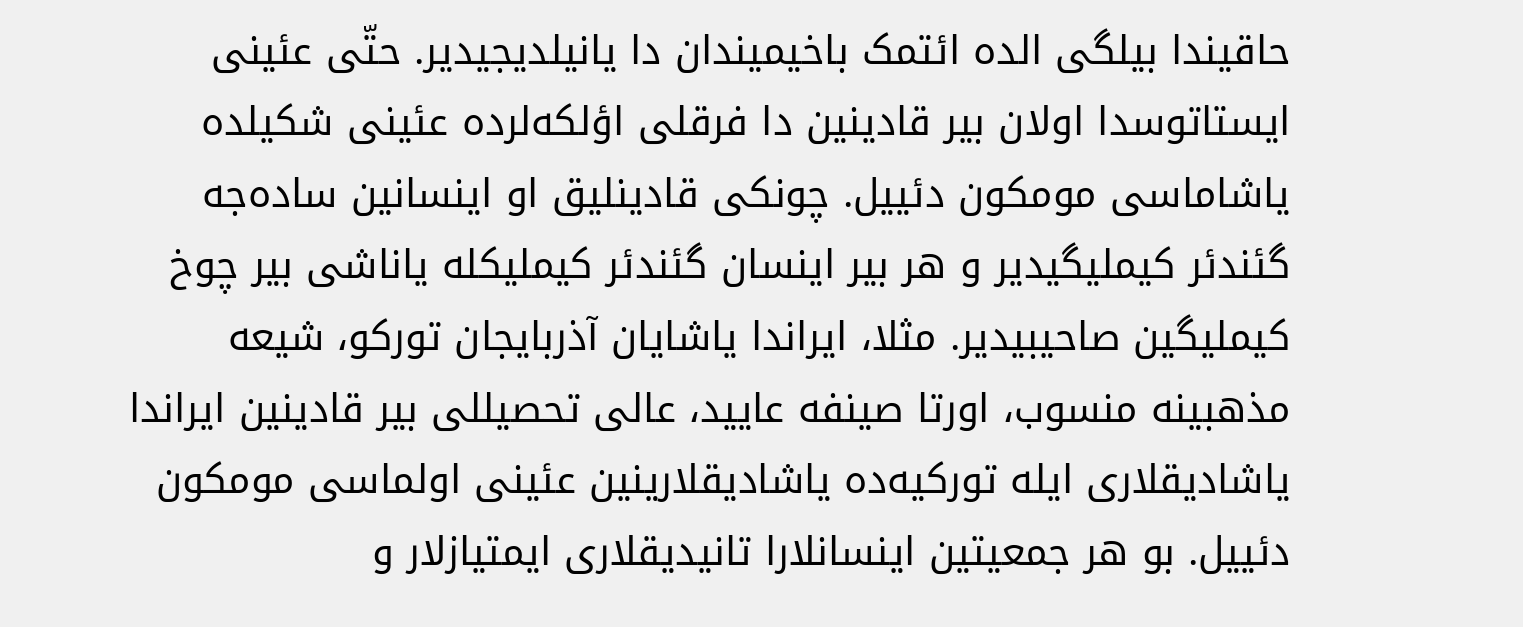حاقیندا بیلگی الده ائتمک باخیمیندان دا یانیلدیجیدیر. حتّی عئینی ایستاتوسدا اولان بیر قادینین دا فرقلی اؤلکه‌لرده عئینی شکیلده یاشاماسی مومکون دئییل. چونکی قادینلیق او اینسانین ساده‌جه گئندئر کیملیگیدیر و هر بیر اینسان گئندئر کیملیکله یاناشی بیر چوخ کیملیگین صاحیبیدیر. مثلا، ایراندا یاشایان آذربایجان تورکو، شیعه مذهبینه منسوب، اورتا صینفه عایید، عالی تحصیللی بیر قادینین ایراندا یاشادیقلاری ایله تورکیه‌ده یاشادیقلارینین عئینی اولماسی مومکون دئییل. بو هر جمعیتین اینسانلارا تانیدیقلاری ایمتیازلار و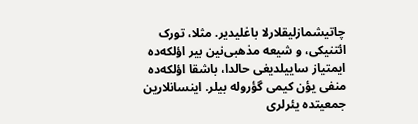چاتیشمازلیقلارلا باغلیدیر. مثلا، تورک ائتنیکی، و شیعه مذهبی‌نین بیر اؤلکه‌ده ایمتیاز ساییلدیغی حالدا، باشقا اؤلکه‌ده منفی یؤن کیمی گؤروله بیلر. اینسانلارین جمعیتده یئرلری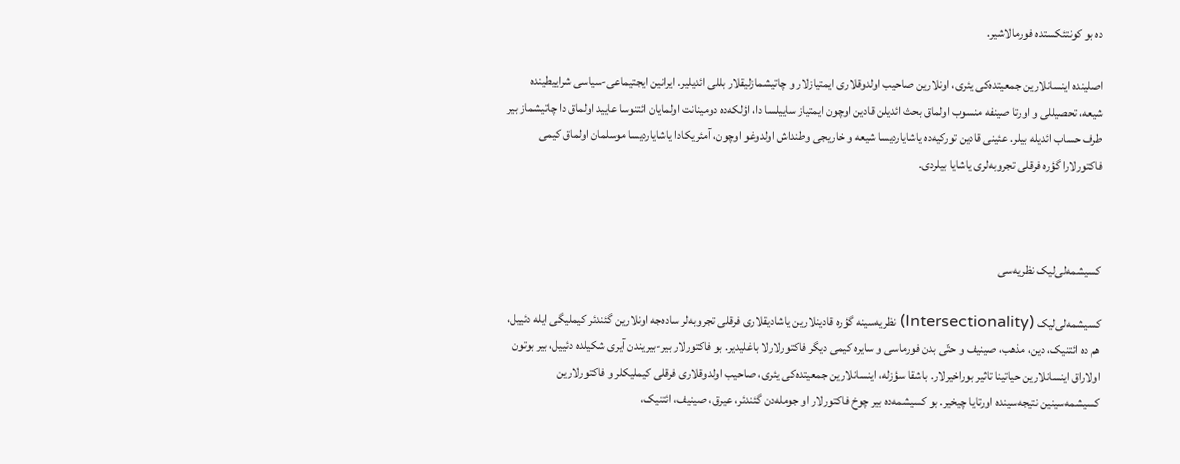ده بو کونتئکستده فورمالاشیر.

اصلینده اینسانلارین جمعیتده‌کی یئری، اونلارین صاحیب اولدوقلاری ایمتیازلار و چاتیشمازلیقلار بللی ائدیلیر. ایرانین ایجتیماعی-سیاسی شراییطینده شیعه، تحصیللی و اورتا صینفه منسوب اولماق بحث ائدیلن قادین اوچون ایمتیاز ساییلسا دا، اؤلکه‌ده دومینانت اولمایان ائتنوسا عایید اولماق دا چاتیشماز بیر طرف حساب ائدیله بیلر. عئینی قادین تورکیه‌ده یاشایاردیسا شیعه و خاریجی وطنداش اولدوغو اوچون، آمئریکادا یاشایاردیسا موسلمان اولماق کیمی فاکتورلارا گؤره فرقلی تجروبه‌لری یاشایا بیلردی.



کسیشمه‌لی‌لیک نظریه‌سی

کسیشمه‌لی‌لیک (Intersectionality) نظریه‌سینه گؤره قادینلارین یاشادیقلاری فرقلی تجروبه‌لر ساده‌جه اونلارین گئندئر کیملیگی ایله دئییل، هم ده ائتنیک، دین، مذهب، صینیف و حتّی بدن فورماسی و سایره کیمی دیگر فاکتورلارلا باغلیدیر. بو فاکتورلار بیر-بیریندن آیری شکیلده دئییل، بیر بوتون اولاراق اینسانلارین حیاتینا تاثیر بوراخیرلار. باشقا سؤزله، اینسانلارین جمعیتده‌کی یئری، صاحیب اولدوقلاری فرقلی کیملیکلر و فاکتورلارین کسیشمه‌سینین نتیجه‌سینده اورتایا چیخیر. بو کسیشمه‌ده بیر چوخ فاکتورلار او جومله‌دن گئندئر، عیرق، صینیف، ائتنیک،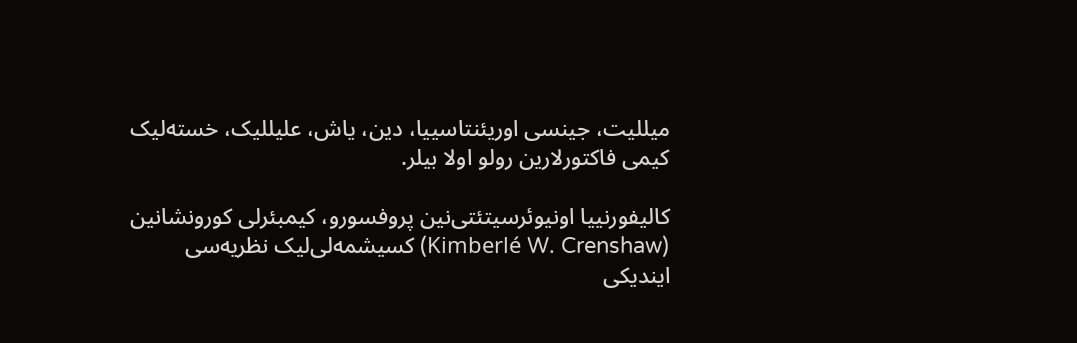میللیت، جینسی اوریئنتاسییا، دین، یاش، علیللیک، خسته‌لیک کیمی فاکتورلارین رولو اولا بیلر.

کالیفورنییا اونیوئرسیتئتی‌نین پروفسورو، کیمبئرلی کورونشانین (Kimberlé W. Crenshaw) کسیشمه‌لی‌لیک نظریه‌سی ایندیکی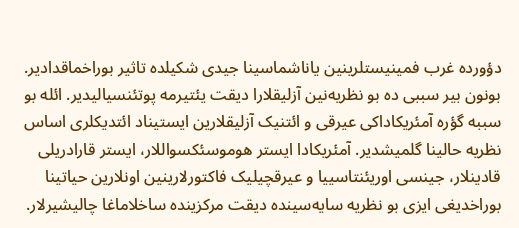دؤورده غرب فمینیستلرینین یاناشماسینا جیدی شکیلده تاثیر بوراخماقدادیر. بونون بیر سببی ده بو نظریه‌نین آزلیقلارا دیقت یئتیرمه پوتئنسیالیدیر. ائله بو سببه گؤره آمئریکاداکی عیرقی و ائتنیک آزلیقلارین ایستیناد ائتدیکلری اساس نظریه حالینا گلمیشدیر. آمئریکادا ایستر هوموسئکسواللار، ایستر قارادریلی قادینلار، جینسی اوریئنتاسییا و عیرقچیلیک فاکتورلارینین اونلارین حیاتینا بوراخدیغی ایزی بو نظریه سایه‌سینده دیقت مرکزینده ساخلاماغا چالیشیرلار.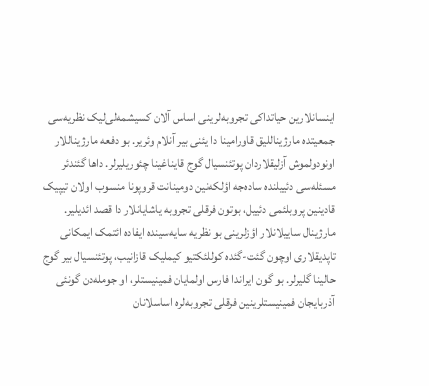اینسانلارین حیاتداکی تجروبه‌لرینی اساس آلان کسیشمه‌لی‌لیک نظریه‌سی جمعیتده مارژیناللیق قاورامینا دا یئنی بیر آنلام وئریر. بو دفعه مارژیناللار اونودولموش آزلیقلاردان پوتئنسیال گوج قایناغینا چئوریلیرلر. داها گئندئر مسئله‌سی دئییلنده ساده‌جه اؤلکه‌نین دومینانت قروپونا منسوب اولان تیپیک قادینین پروبلئمی دئییل، بوتون فرقلی تجروبه یاشایانلار دا قصد ائدیلیر. مارژینال ساییلانلار اؤزلرینی بو نظریه سایه‌سینده ایفاده ائتمک ایمکانی تاپدیقلاری اوچون گئت-گئده کوللئکتیو کیملیک قازانیب، پوتئنسیال بیر گوج حالینا گلیرلر. بو گون ایراندا فارس اولمایان فمینیستلر، او جومله‌دن گونئی آذربایجان فمینیستلرینین فرقلی تجروبه‌لره اساسلانان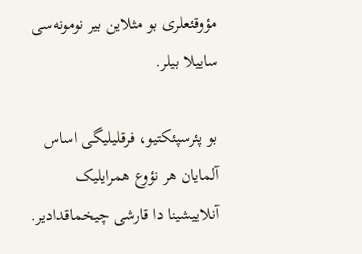مؤوقئعلری بو مثلاین بیر نومونه‌سی ساییلا بیلر.

بو پئرسپئکتیو، فرقلیلیگی اساس آلمایان هر نؤوع همرایلیک آنلاییشینا دا قارشی چیخماقدادیر.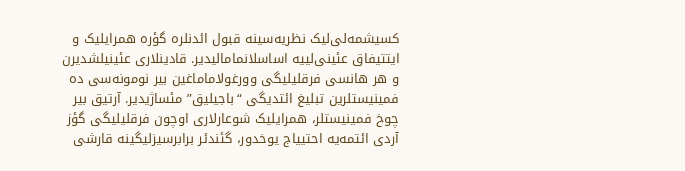کسیشمه‌لی‌لیک نظریه‌سینه قبول ائدنلره گؤره همرایلیک و ایتتیفاق عئینی‌لییه اساسلانمامالیدیر. قادینلاری عئینیلشدیرن و هر هانسی فرقلیلیگی وورغولاماماغین بیر نومونه‌سی ده فمینیستلرین تبلیغ ائتدیگی “باجیلیق” مئساژیدیر. آرتیق بیر چوخ فمینیستلر، همرایلیک شوعارلاری اوچون فرقلیلیگی گؤز آردی ائتمه‌یه احتییاج یوخدور، گئندئر برابرسیزلیگینه قارشی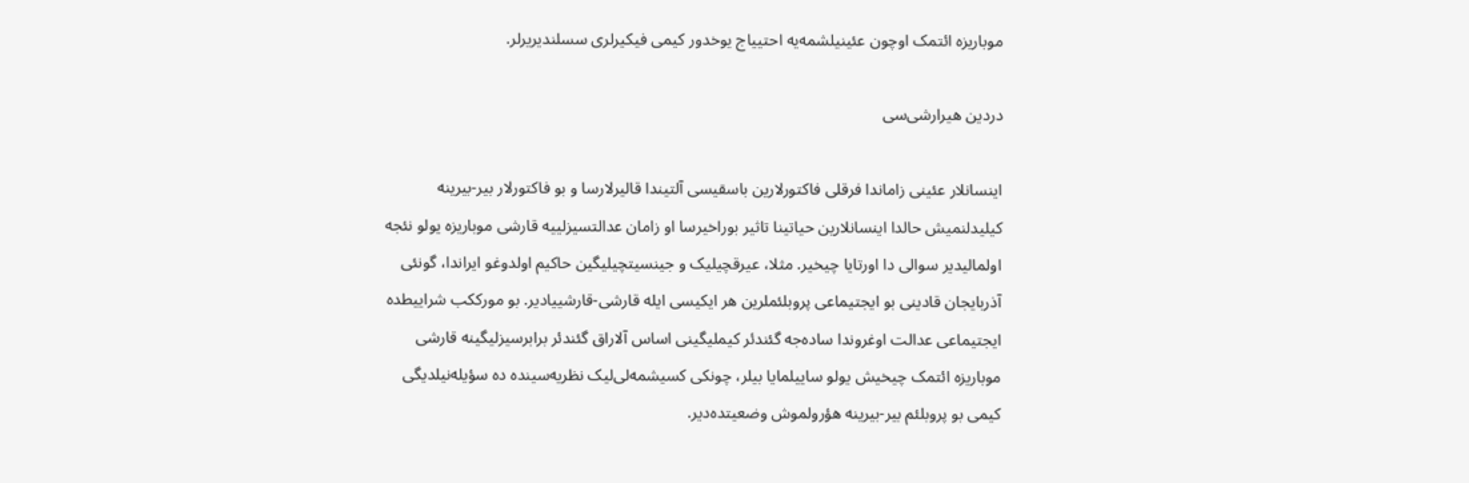موباریزه ائتمک اوچون عئینیلشمه‌یه احتییاج یوخدور کیمی فیکیرلری سسلندیریرلر.

دردین هیرارشی‌سی

اینسانلار عئینی زاماندا فرقلی فاکتورلارین باسقیسی آلتیندا قالیرلارسا و بو فاکتورلار بیر-بیرینه کیلیدلنمیش حالدا اینسانلارین حیاتینا تاثیر بوراخیرسا او زامان عدالتسیزلییه قارشی موباریزه یولو نئجه اولمالیدیر سوالی دا اورتایا چیخیر. مثلا، عیرقچیلیک و جینسیتچیلیگین حاکیم اولدوغو ایراندا، گونئی آذربایجان قادینی بو ایجتیماعی پروبلئملرین هر ایکیسی ایله قارشی-قارشییادیر. بو مورککب شراییطده ایجتیماعی عدالت اوغروندا ساده‌جه گئندئر کیملیگینی اساس آلاراق گئندئر برابرسیزلیگینه قارشی موباریزه ائتمک چیخیش یولو ساییلمایا بیلر، چونکی کسیشمه‌لی‌لیک نظریه‌سینده ده سؤیله‌نیلدیگی کیمی بو پروبلئم بیر-بیرینه هؤرولموش وضعیتده‌دیر.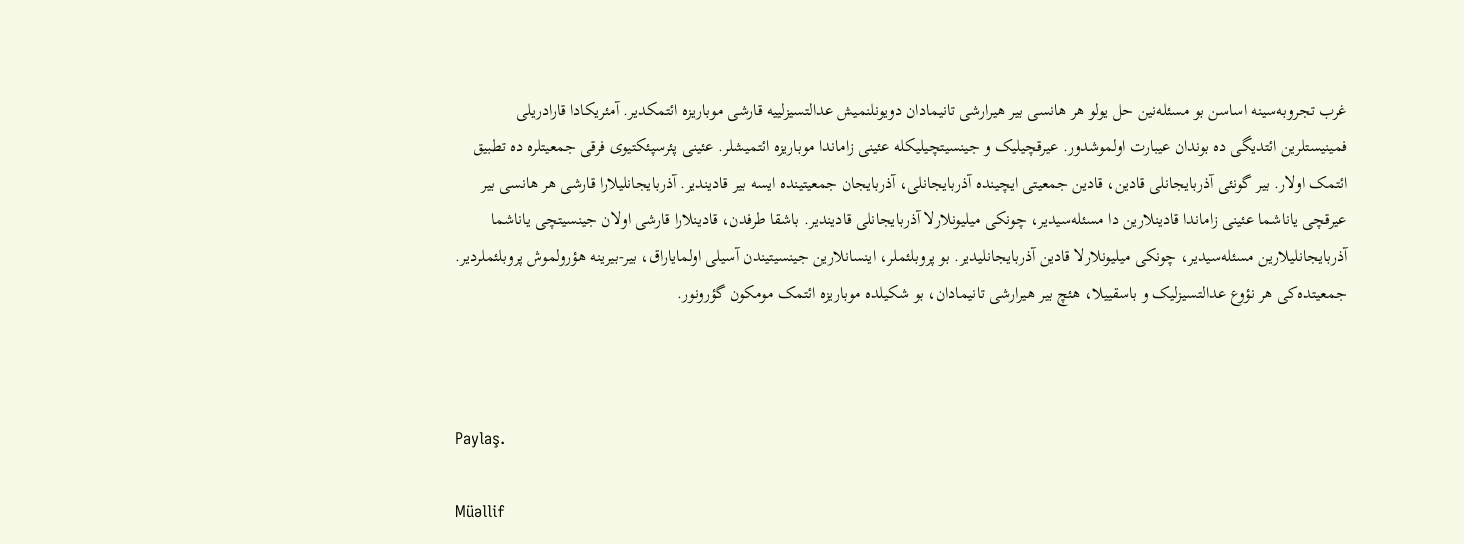غرب تجروبه‌سینه اساسن بو مسئله‌نین حل یولو هر هانسی بیر هیرارشی تانیمادان دویونلنمیش عدالتسیزلییه قارشی موباریزه ائتمکدیر. آمئریکادا قارادریلی فمینیستلرین ائتدیگی ده بوندان عیبارت اولموشدور. عیرقچیلیک و جینسیتچیلیکله عئینی زاماندا موباریزه ائتمیشلر. عئینی پئرسپئکتیوی فرقی جمعیتلره ده تطبیق ائتمک اولار. بیر گونئی آذربایجانلی قادین، قادین جمعیتی ایچینده آذربایجانلی، آذربایجان جمعیتینده ایسه بیر قادیندیر. آذربایجانلیلارا قارشی هر هانسی بیر عیرقچی یاناشما عئینی زاماندا قادینلارین دا مسئله‌سیدیر، چونکی میلیونلارلا آذربایجانلی قادیندیر. باشقا طرفدن، قادینلارا قارشی اولان جینسیتچی یاناشما آذربایجانلیلارین مسئله‌سیدیر، چونکی میلیونلارلا قادین آذربایجانلیدیر. بو پروبلئملر، اینسانلارین جینسیتیندن آسیلی اولمایاراق، بیر-بیرینه هؤرولموش پروبلئملردیر. جمعیتده‌کی هر نؤوع عدالتسیزلیک و باسقییلا، هئچ بیر هیرارشی تانیمادان، بو شکیلده موباریزه ائتمک مومکون گؤرونور.



Paylaş.

Müəllif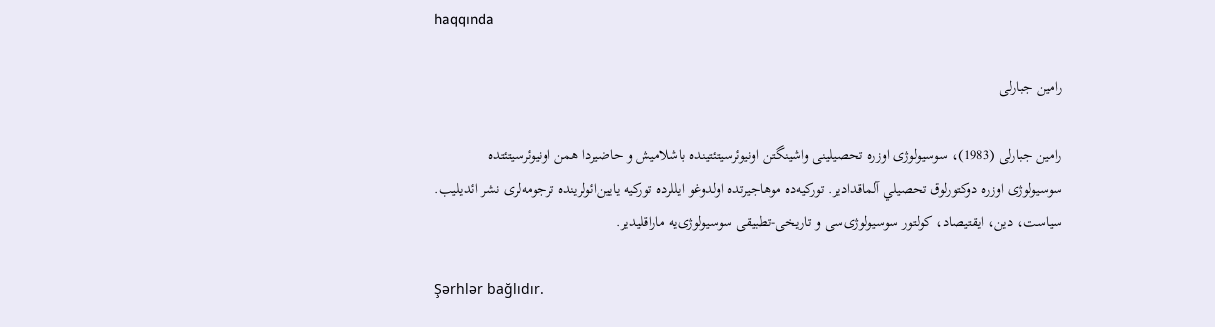haqqında

رامین جبارلی

رامین جبارلی (1983)، سوسیولوژی اوزره تحصیلینی واشینگتن اونیوئرسیتئتینده باشلامیش و حاضیردا همن اونیوئرسیتئتده سوسیولوژی اوزره دوکتورلوق تحصيلي آلماقدادیر. تورکيه‌ده موهاجيرتده اولدوغو ایللرده تورکیه یایین‌ائولرینده ترجومه‌لری نشر ائدیلیب. سياست، دین، ایقتیصاد، کولتور سوسیولوژی‌سی و تاریخی-تطبیقی سوسیولوژی‌یه ماراقلیدیر.

Şərhlər bağlıdır.